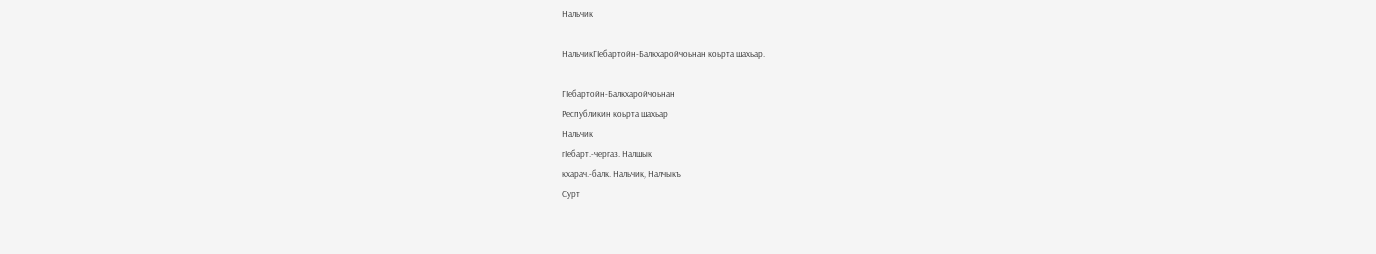Нальчик

НальчикГӀебартойн-Балкхаройчоьнан коьрта шахьар.

ГӀебартойн-Балкхаройчоьнан
Республикин коьрта шахьар
Нальчик
гӀебарт.-чергаз. Налшык
кхарач.-балк. Нальчик, Налчыкъ
Сурт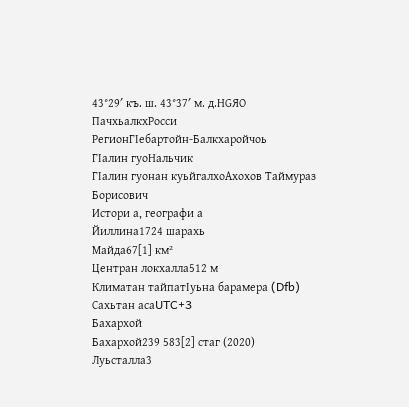43°29′ къ. ш. 43°37′ м. д.HGЯO
ПачхьалкхРосси
РегионГӀебартойн-Балкхаройчоь
ГӀалин гуоНальчик
ГӀалин гуонан куьйгалхоАхохов Таймураз Борисович
Истори а, географи а
Йиллина1724 шарахь
Майда67[1] км²
Центран локхалла512 м
Климатан тайпатӀуьна барамера (Dfb)
Сахьтан асаUTC+3
Бахархой
Бахархой239 583[2] стаг (2020)
Луьсталла3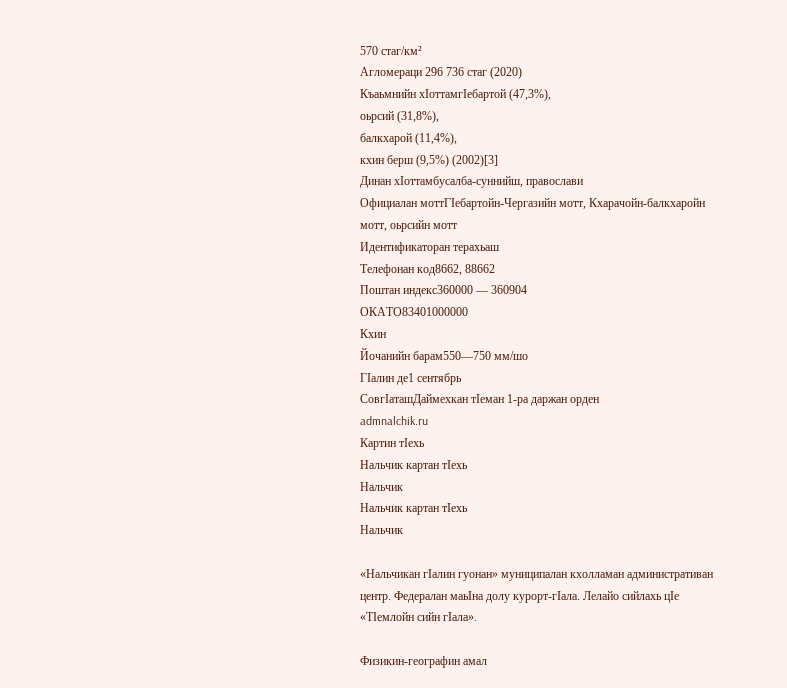570 стаг/км²
Агломераци 296 736 стаг (2020)
Къаьмнийн хӀоттамгӀебартой (47,3%),
оьрсий (31,8%),
балкхарой (11,4%),
кхин берш (9,5%) (2002)[3]
Динан хӀоттамбусалба-суннийш, православи
Официалан моттГIебартойн-Чергазийн мотт, Кхарачойн-балкхаройн мотт, оьрсийн мотт
Идентификаторан терахьаш
Телефонан код8662, 88662
Поштан индекс360000 — 360904
ОКАТО83401000000
Кхин
Йочанийн барам550—750 мм/шо
ГӀалин де1 сентябрь
СовгӀаташДаймехкан тӀеман 1-ра даржан орден
admnalchik.ru
Картин тӀехь
Нальчик картан тӀехь
Нальчик
Нальчик картан тӀехь
Нальчик

«Нальчикан гӀалин гуонан» муниципалан кхолламан административан центр. Федералан маьӀна долу курорт-гӀала. Лелайо сийлахь цӀе «ТӀемлойн сийн гӀала».

Физикин-географин амал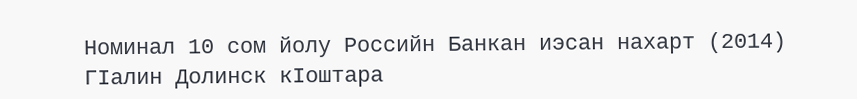Номинал 10 сом йолу Российн Банкан иэсан нахарт (2014)
ГӀалин Долинск кӀоштара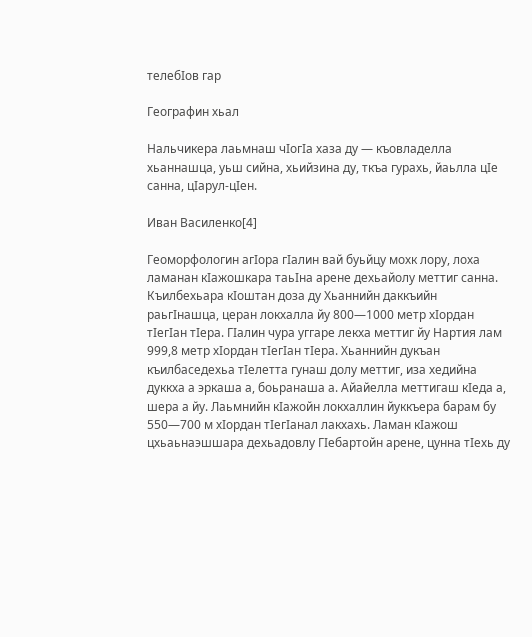телебӀов гар

Географин хьал

Нальчикера лаьмнаш чӀогӀа хаза ду — къовладелла хьаннашца, уьш сийна, хьийзина ду, ткъа гурахь, йаьлла цӀе санна, цӀарул-цӀен.

Иван Василенко[4]

Геоморфологин агӀора гӀалин вай буьйцу мохк лору, лоха ламанан кӀажошкара таьӀна арене дехьайолу меттиг санна. Къилбехьара кӀоштан доза ду Хьаннийн даккъийн раьгӀнашца, церан локхалла йу 800—1000 метр хӀордан тӀегӀан тӀера. ГӀалин чура уггаре лекха меттиг йу Нартия лам 999,8 метр хӀордан тӀегӀан тӀера. Хьаннийн дукъан къилбаседехьа тӀелетта гунаш долу меттиг, иза хедийна дуккха а эркаша а, боьранаша а. Айайелла меттигаш кӀеда а, шера а йу. Лаьмнийн кӀажойн локхаллин йуккъера барам бу 550—700 м хӀордан тӀегӀанал лакхахь. Ламан кӀажош цхьаьнаэшшара дехьадовлу ГӀебартойн арене, цунна тӀехь ду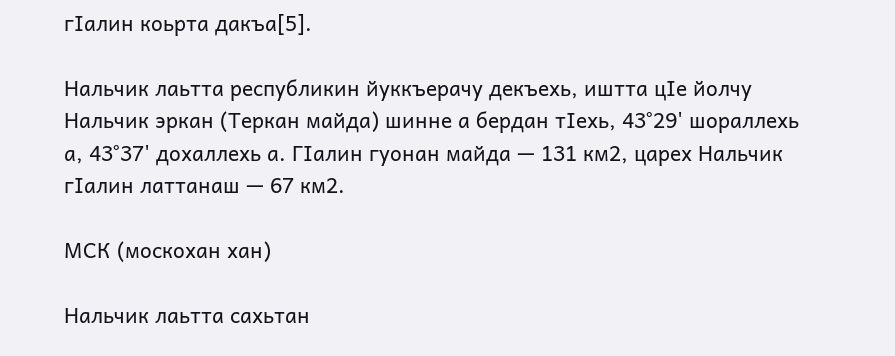гӀалин коьрта дакъа[5].

Нальчик лаьтта республикин йуккъерачу декъехь, иштта цӀе йолчу Нальчик эркан (Теркан майда) шинне а бердан тӀехь, 43°29' шораллехь а, 43°37' дохаллехь а. ГӀалин гуонан майда — 131 км2, царех Нальчик гӀалин латтанаш — 67 км2.

МСК (москохан хан)

Нальчик лаьтта сахьтан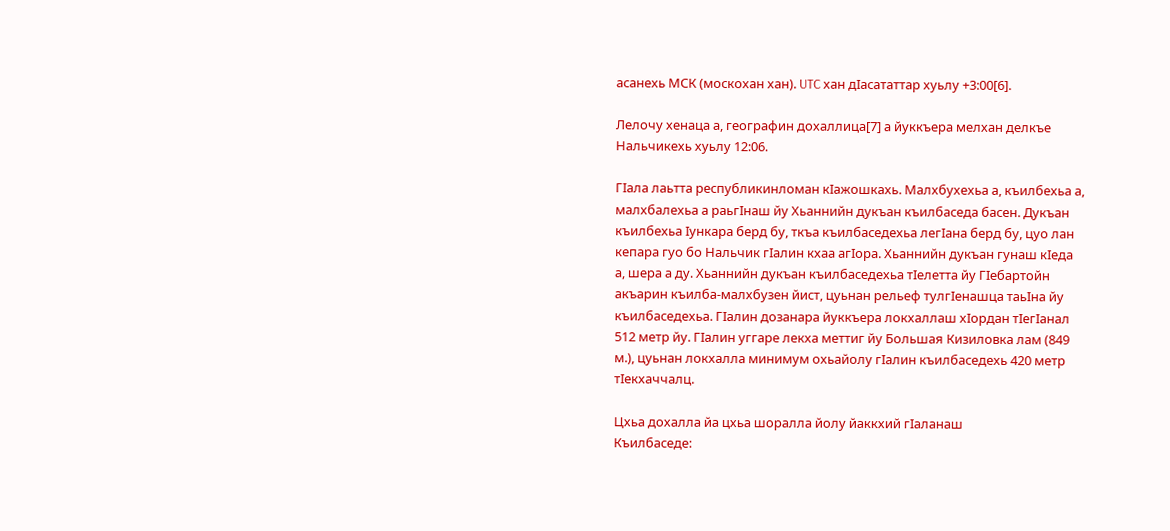асанехь МСК (москохан хан). UTC хан дӀасататтар хуьлу +3:00[6].

Лелочу хенаца а, географин дохаллица[7] а йуккъера мелхан делкъе Нальчикехь хуьлу 12:06.

ГӀала лаьтта республикинломан кӀажошкахь. Малхбухехьа а, къилбехьа а, малхбалехьа а раьгӀнаш йу Хьаннийн дукъан къилбаседа басен. Дукъан къилбехьа Ӏункара берд бу, ткъа къилбаседехьа легӀана берд бу, цуо лан кепара гуо бо Нальчик гӀалин кхаа агӀора. Хьаннийн дукъан гунаш кӀеда а, шера а ду. Хьаннийн дукъан къилбаседехьа тӀелетта йу ГӀебартойн акъарин къилба-малхбузен йист, цуьнан рельеф тулгӀенашца таьӀна йу къилбаседехьа. ГӀалин дозанара йуккъера локхаллаш хӀордан тӀегӀанал 512 метр йу. ГӀалин уггаре лекха меттиг йу Большая Кизиловка лам (849 м.), цуьнан локхалла минимум охьайолу гӀалин къилбаседехь 420 метр тӀекхаччалц.

Цхьа дохалла йа цхьа шоралла йолу йаккхий гӀаланаш
Къилбаседе: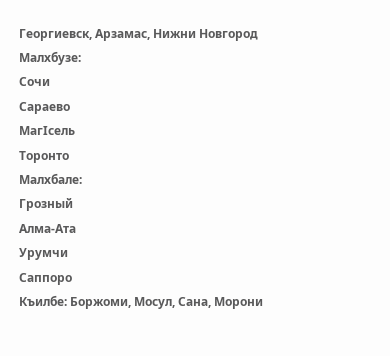Георгиевск, Арзамас, Нижни Новгород
Малхбузе:
Сочи
Сараево
МагӀсель
Торонто
Малхбале:
Грозный
Алма-Ата
Урумчи
Саппоро
Къилбе: Боржоми, Мосул, Сана, Морони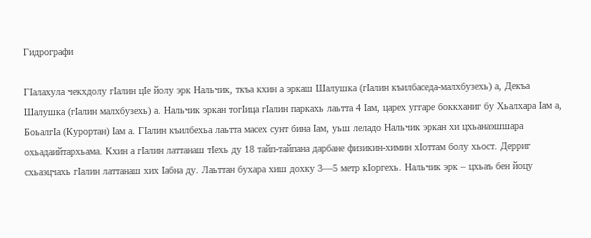Гидрографи

ГӀалахула чекхдолу гӀалин цӀе йолу эрк Нальчик, ткъа кхин а эркаш Шалушка (гӀалин къилбаседа-малхбузехь) а, Декъа Шалушка (гӀалин малхбузехь) а. Нальчик эркан тогӀица гӀалин паркахь лаьтта 4 Ӏам, царех уггаре боккханиг бу Хьалхара Ӏам а, БоьалгӀа (Курортан) Ӏам а. ГӀалин къилбехьа лаьтта масех сунт бина Ӏам, уьш леладо Нальчик эркан хи цхьанаэшшара охьадаийтархьама. Кхин а гӀалин латтанаш тӀехь ду 18 тайп-тайпана дарбане физикин-химин хӀоттам болу хьост. Дерриг схьаэцчахь гӀалин латтанаш хих Ӏабна ду. Лаьттан бухара хиш дохку 3—5 метр кӀоргехь. Нальчик эрк – цхьаъ бен йоцу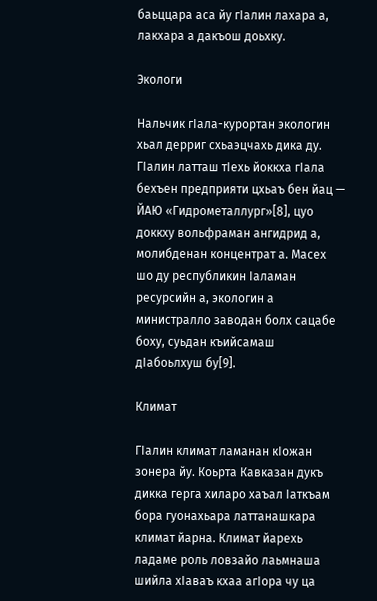баьццара аса йу гӀалин лахара а, лакхара а дакъош доьхку.

Экологи

Нальчик гӀала-курортан экологин хьал дерриг схьаэцчахь дика ду. ГӀалин латташ тӀехь йоккха гӀала бехъен предприяти цхьаъ бен йац — ЙАЮ «Гидрометаллург»[8], цуо доккху вольфраман ангидрид а, молибденан концентрат а. Масех шо ду республикин Ӏаламан ресурсийн а, экологин а министралло заводан болх сацабе боху, суьдан къийсамаш дӀабоьлхуш бу[9].

Климат

ГӀалин климат ламанан кӀожан зонера йу. Коьрта Кавказан дукъ дикка герга хиларо хаъал Ӏаткъам бора гуонахьара латтанашкара климат йарна. Климат йарехь ладаме роль ловзайо лаьмнаша шийла хӀаваъ кхаа агӀора чу ца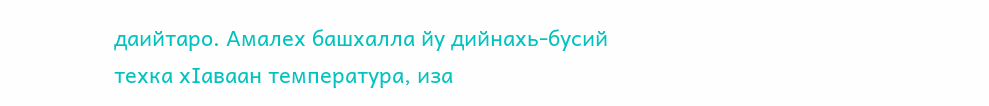даийтаро. Амалех башхалла йу дийнахь-бусий техка хӀаваан температура, иза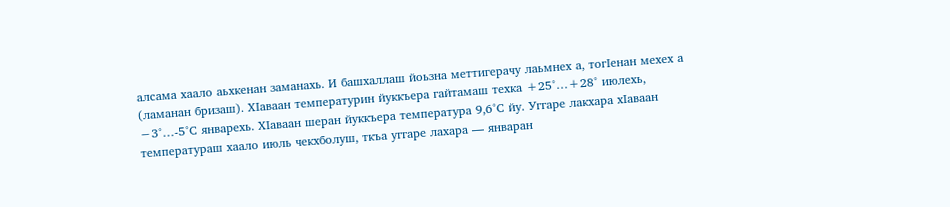алсама хаало аьхкенан заманахь. И башхаллаш йоьзна меттигерачу лаьмнех а, тогӀенан мехех а (ламанан бризаш). ХӀаваан температурин йуккъера гайтамаш техка +25°…+28° июлехь, −3°…-5°С январехь. ХӀаваан шеран йуккъера температура 9,6°С йу. Уггаре лакхара хӀаваан температураш хаало июль чекхболуш, ткъа уггаре лахара — январан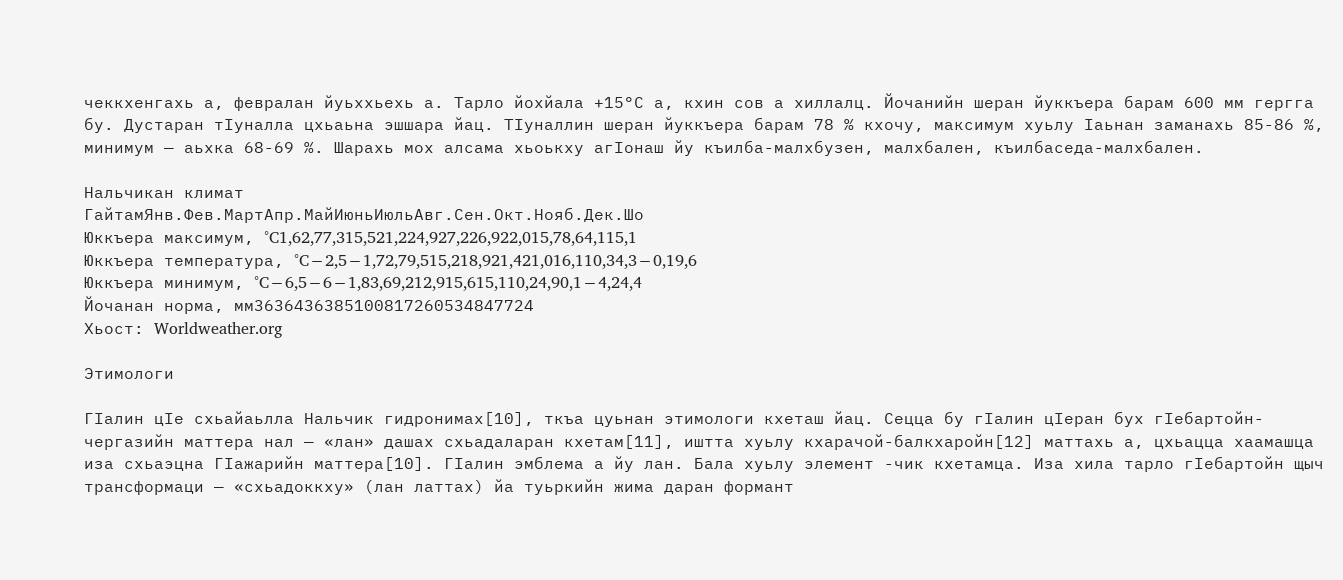чеккхенгахь а, февралан йуьххьехь а. Тарло йохйала +15°С а, кхин сов а хиллалц. Йочанийн шеран йуккъера барам 600 мм гергга бу. Дустаран тӀуналла цхьаьна эшшара йац. ТӀуналлин шеран йуккъера барам 78 % кхочу, максимум хуьлу Ӏаьнан заманахь 85-86 %, минимум — аьхка 68-69 %. Шарахь мох алсама хьоькху агӀонаш йу къилба-малхбузен, малхбален, къилбаседа-малхбален.

Нальчикан климат
ГайтамЯнв.Фев.МартАпр.МайИюньИюльАвг.Сен.Окт.Нояб.Дек.Шо
Юккъера максимум, °C1,62,77,315,521,224,927,226,922,015,78,64,115,1
Юккъера температура, °C−2,5−1,72,79,515,218,921,421,016,110,34,3−0,19,6
Юккъера минимум, °C−6,5−6−1,83,69,212,915,615,110,24,90,1−4,24,4
Йочанан норма, мм3636436385100817260534847724
Хьост: Worldweather.org

Этимологи

ГӀалин цӀе схьайаьлла Нальчик гидронимах[10], ткъа цуьнан этимологи кхеташ йац. Сецца бу гӀалин цӀеран бух гӀебартойн-чергазийн маттера нал — «лан» дашах схьадаларан кхетам[11], иштта хуьлу кхарачой-балкхаройн[12] маттахь а, цхьацца хаамашца иза схьаэцна ГӀажарийн маттера[10]. ГӀалин эмблема а йу лан. Бала хуьлу элемент -чик кхетамца. Иза хила тарло гӀебартойн щыч трансформаци — «схьадоккху» (лан латтах) йа туьркийн жима даран формант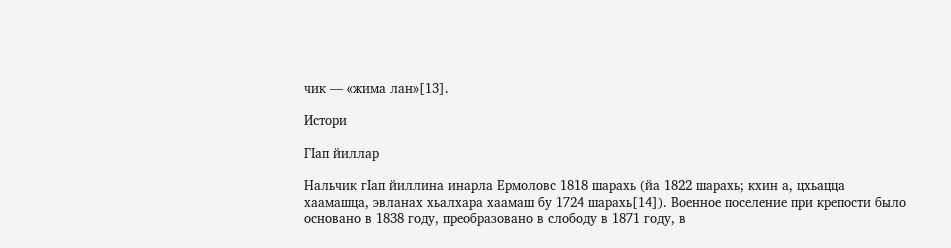чик — «жима лан»[13].

Истори

ГӀап йиллар

Нальчик гӀап йиллина инарла Ермоловс 1818 шарахь (йа 1822 шарахь; кхин а, цхьацца хаамашца, эвланах хьалхара хаамаш бу 1724 шарахь[14]). Военное поселение при крепости было основано в 1838 году, преобразовано в слободу в 1871 году, в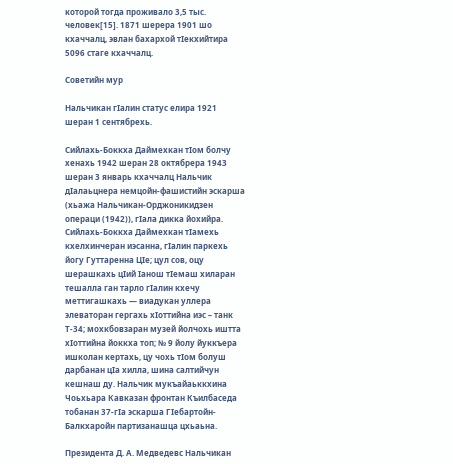которой тогда проживало 3,5 тыс. человек[15]. 1871 шерера 1901 шо кхаччалц, эвлан бахархой тӀекхийтира 5096 стаге кхаччалц.

Советийн мур

Нальчикан гӀалин статус елира 1921 шеран 1 сентябрехь.

Сийлахь-Боккха Даймехкан тӀом болчу хенахь 1942 шеран 28 октябрера 1943 шеран 3 январь кхаччалц Нальчик дӀалаьцнера немцойн-фашистийн эскарша (хьажа Нальчикан-Орджоникидзен операци (1942)), гӀала дикка йохийра. Сийлахь-Боккха Даймехкан тӀамехь кхелхинчеран иэсанна, гӀалин паркехь йогу Гуттаренна ЦӀе; цул сов, оцу шерашкахь цӀий Ӏанош тӀемаш хиларан тешалла ган тарло гӀалин кхечу меттигашкахь — виадукан уллера элеваторан гергахь хӀоттийна иэс – танк Т-34; мохкбовзаран музей йолчохь иштта хӀоттийна йоккха топ; № 9 йолу йуккъера ишколан кертахь, цу чохь тӀом болуш дарбанан цӀа хилла, шина салтийчун кешнаш ду. Нальчик мукъайаьккхина Чоьхьара Кавказан фронтан Къилбаседа тобанан 37-гӀа эскарша ГӀебартойн-Балкхаройн партизанашца цхьаьна.

Президента Д. А. Медведевс Нальчикан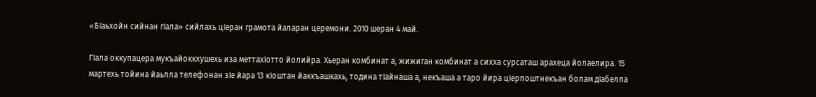«БӀаьхойн сийнан гӀала» сийлахь цӀеран грамота йаларан церемони. 2010 шеран 4 май.

ГӀала оккупацера мукъайоккхушехь иза меттахӀотто йолийра. Хьеран комбинат а, жижиган комбинат а сихха сурсаташ арахеца йолаелира. 15 мартехь тойина йаьлла телефонан зӀе йара 13 кӀоштан йаккъашкахь, тодина тӀайнаша а, некъаша а таро йира цӀерпоштнекъан болам дӀабелла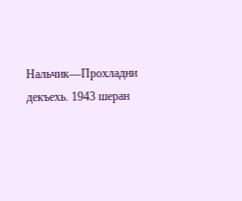Нальчик—Прохладни декъехь. 1943 шеран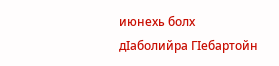июнехь болх дӀаболийра ГӀебартойн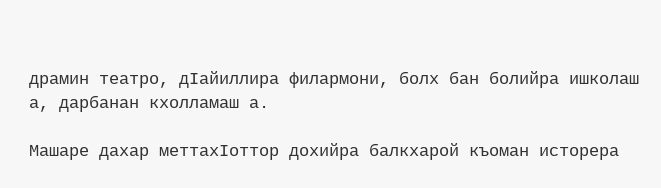драмин театро, дӀайиллира филармони, болх бан болийра ишколаш а, дарбанан кхолламаш а.

Машаре дахар меттахӀоттор дохийра балкхарой къоман исторера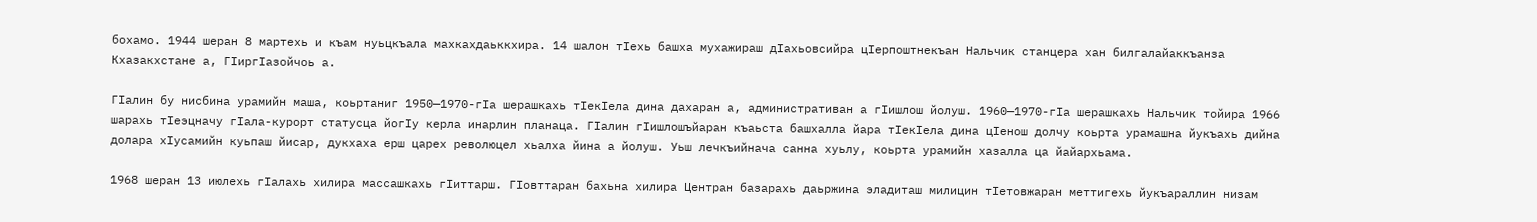бохамо. 1944 шеран 8 мартехь и къам нуьцкъала махкахдаьккхира. 14 шалон тӀехь башха мухажираш дӀахьовсийра цӀерпоштнекъан Нальчик станцера хан билгалайаккъанза Кхазакхстане а, ГӀиргӀазойчоь а.

ГӀалин бу нисбина урамийн маша, коьртаниг 1950—1970-гӀа шерашкахь тӀекӀела дина дахаран а, административан а гӀишлош йолуш. 1960—1970-гӀа шерашкахь Нальчик тойира 1966 шарахь тӀеэцначу гӀала-курорт статусца йогӀу керла инарлин планаца. ГӀалин гӀишлошъйаран къаьста башхалла йара тӀекӀела дина цӀенош долчу коьрта урамашна йукъахь дийна долара хӀусамийн куьпаш йисар, дукхаха ерш царех революцел хьалха йина а йолуш. Уьш лечкъийнача санна хуьлу, коьрта урамийн хазалла ца йайархьама.

1968 шеран 13 июлехь гӀалахь хилира массашкахь гӀиттарш. ГӀовттаран бахьна хилира Центран базарахь даьржина эладиташ милицин тӀетовжаран меттигехь йукъараллин низам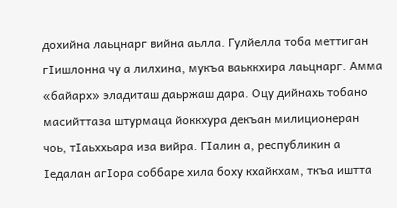дохийна лаьцнарг вийна аьлла. Гулйелла тоба меттиган гӀишлонна чу а лилхина, мукъа ваьккхира лаьцнарг. Амма «байарх» эладиташ даьржаш дара. Оцу дийнахь тобано масийттаза штурмаца йоккхура декъан милиционеран чоь, тӀаьххьара иза вийра. ГӀалин а, республикин а Ӏедалан агӀора соббаре хила боху кхайкхам, ткъа иштта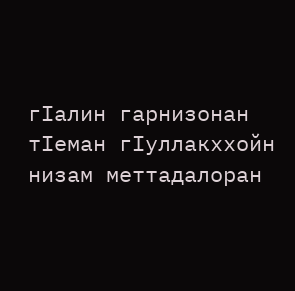гӀалин гарнизонан тӀеман гӀуллакххойн низам меттадалоран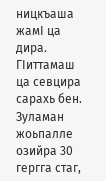ницкъаша жамӀ ца дира. ГӀиттамаш ца севцира сарахь бен. Зуламан жоьпалле озийра 30 гергга стаг,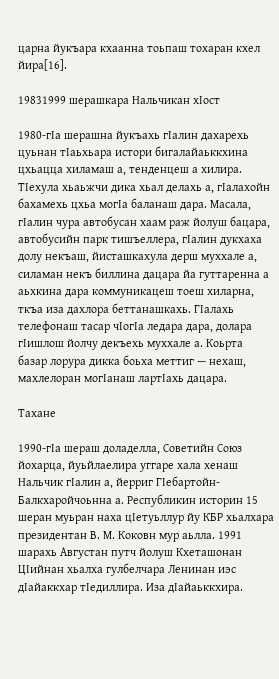царна йукъара кхаанна тоьпаш тохаран кхел йира[16].

19831999 шерашкара Нальчикан хӀост

1980-гӀа шерашна йукъахь гӀалин дахарехь цуьнан тӀаьхьара истори бигалайаьккхина цхьацца хиламаш а, тенденцеш а хилира. ТӀехула хьаьжчи дика хьал делахь а, гӀалахойн бахамехь цхьа могӀа баланаш дара. Масала, гӀалин чура автобусан хаам раж йолуш бацара, автобусийн парк тишъеллера, гӀалин дукхаха долу некъаш, йисташкахула дерш муххале а, силаман некъ биллина дацара йа гуттаренна а аьхкина дара коммуникацеш тоеш хиларна, ткъа иза дахлора беттанашкахь. ГӀалахь телефонаш тасар чӀогӀа ледара дара, долара гӀишлош йолчу декъехь муххале а. Коьрта базар лорура дикка боьха меттиг — нехаш, махлелоран могӀанаш лартӀахь дацара.

Тахане

1990-гӀа шераш доладелла, Советийн Союз йохарца, йуьйлаелира уггаре хала хенаш Нальчик гӀалин а, йерриг ГӀебартойн-Балкхаройчоьнна а. Республикин историн 15 шеран муьран наха цӀетуьллур йу КБР хьалхара президентан В. М. Коковн мур аьлла. 1991 шарахь Августан путч йолуш Кхеташонан ЦӀийнан хьалха гулбелчара Ленинан иэс дӀайаккхар тӀедиллира. Иза дӀайаьккхира.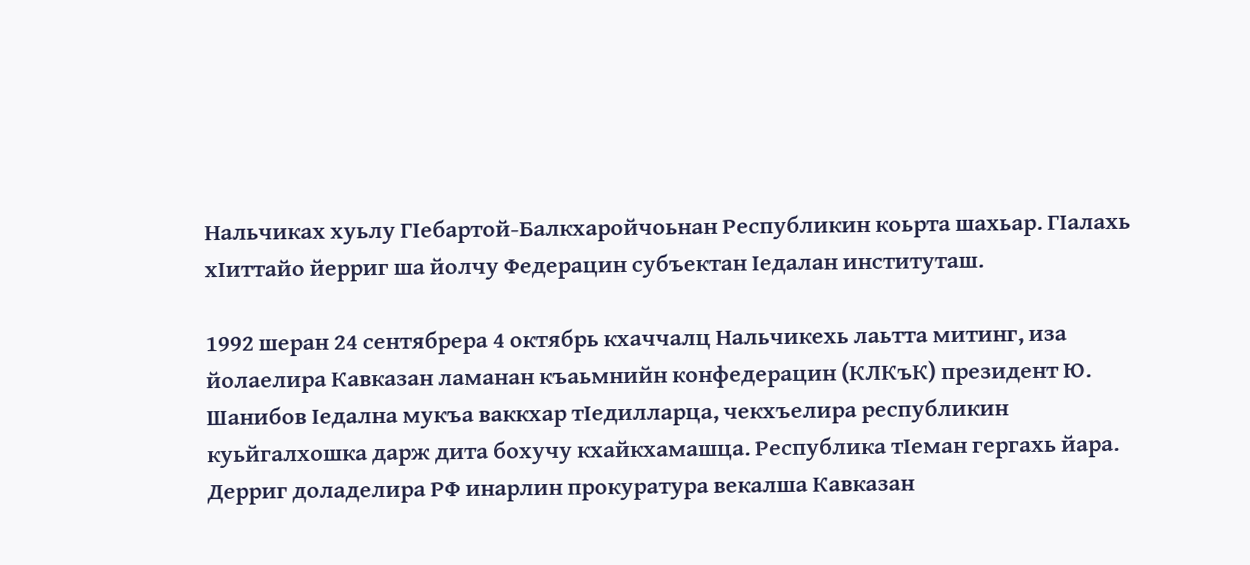Нальчиках хуьлу ГӀебартой-Балкхаройчоьнан Республикин коьрта шахьар. ГӀалахь хӀиттайо йерриг ша йолчу Федерацин субъектан Ӏедалан институташ.

1992 шеран 24 сентябрера 4 октябрь кхаччалц Нальчикехь лаьтта митинг, иза йолаелира Кавказан ламанан къаьмнийн конфедерацин (КЛКъК) президент Ю. Шанибов Ӏедална мукъа ваккхар тӀедилларца, чекхъелира республикин куьйгалхошка дарж дита бохучу кхайкхамашца. Республика тӀеман гергахь йара. Дерриг доладелира РФ инарлин прокуратура векалша Кавказан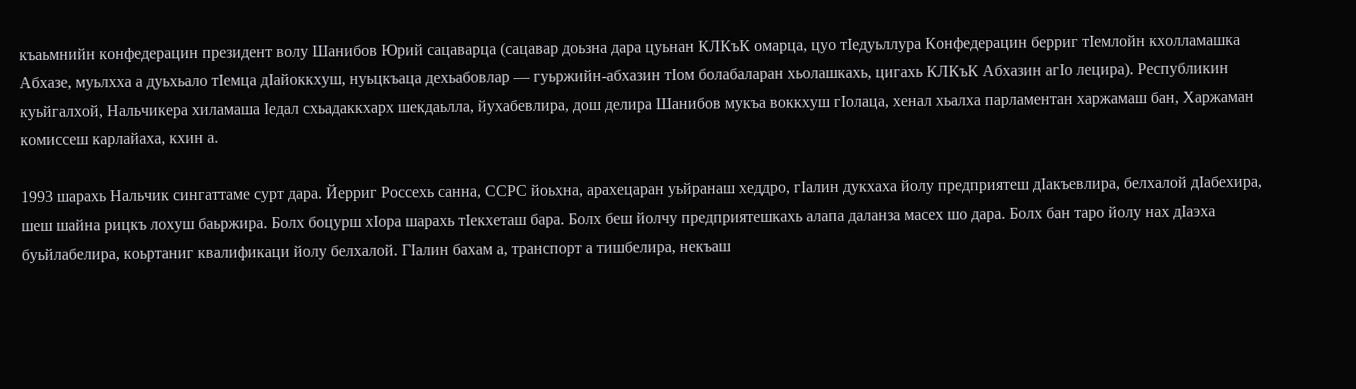къаьмнийн конфедерацин президент волу Шанибов Юрий сацаварца (сацавар доьзна дара цуьнан КЛКъК омарца, цуо тӀедуьллура Конфедерацин берриг тӀемлойн кхолламашка Абхазе, муьлхха а дуьхьало тӀемца дӀайоккхуш, нуьцкъаца дехьабовлар — гуьржийн-абхазин тӀом болабаларан хьолашкахь, цигахь КЛКъК Абхазин агӀо лецира). Республикин куьйгалхой, Нальчикера хиламаша Ӏедал схьадаккхарх шекдаьлла, йухабевлира, дош делира Шанибов мукъа воккхуш гӀолаца, хенал хьалха парламентан харжамаш бан, Харжаман комиссеш карлайаха, кхин а.

1993 шарахь Нальчик сингаттаме сурт дара. Йерриг Россехь санна, ССРС йоьхна, арахецаран уьйранаш хеддро, гӀалин дукхаха йолу предприятеш дӀакъевлира, белхалой дӀабехира, шеш шайна рицкъ лохуш баьржира. Болх боцурш хӀора шарахь тӀекхеташ бара. Болх беш йолчу предприятешкахь алапа даланза масех шо дара. Болх бан таро йолу нах дӀаэха буьйлабелира, коьртаниг квалификаци йолу белхалой. ГӀалин бахам а, транспорт а тишбелира, некъаш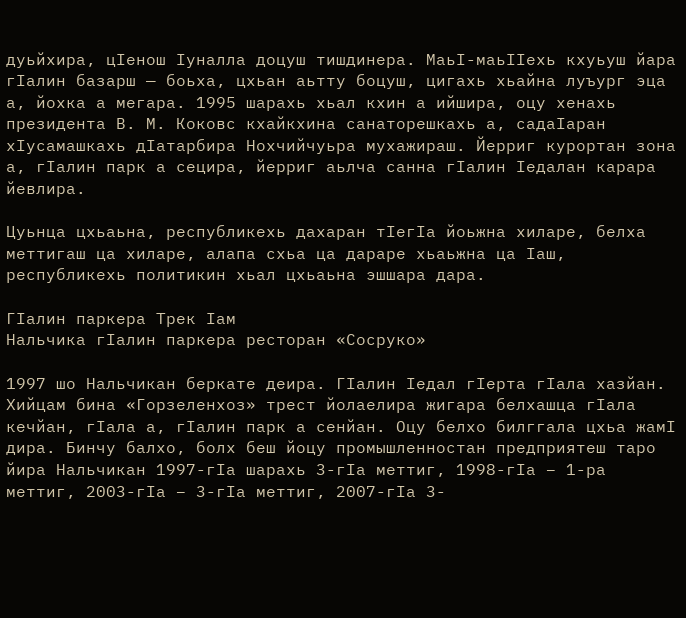дуьйхира, цӀенош Ӏуналла доцуш тишдинера. МаьӀ-маьӀӀехь кхуьуш йара гӀалин базарш — боьха, цхьан аьтту боцуш, цигахь хьайна луъург эца а, йохка а мегара. 1995 шарахь хьал кхин а ийшира, оцу хенахь президента В. М. Коковс кхайкхина санаторешкахь а, садаӀаран хӀусамашкахь дӀатарбира Нохчийчуьра мухажираш. Йерриг курортан зона а, гӀалин парк а сецира, йерриг аьлча санна гӀалин Ӏедалан карара йевлира.

Цуьнца цхьаьна, республикехь дахаран тӀегӀа йоьжна хиларе, белха меттигаш ца хиларе, алапа схьа ца дараре хьаьжна ца Ӏаш, республикехь политикин хьал цхьаьна эшшара дара.

ГӀалин паркера Трек Ӏам
Нальчика гӀалин паркера ресторан «Сосруко»

1997 шо Нальчикан беркате деира. ГӀалин Ӏедал гӀерта гӀала хазйан. Хийцам бина «Горзеленхоз» трест йолаелира жигара белхашца гӀала кечйан, гӀала а, гӀалин парк а сенйан. Оцу белхо билггала цхьа жамӀ дира. Бинчу балхо, болх беш йоцу промышленностан предприятеш таро йира Нальчикан 1997-гӀа шарахь 3-гӀа меттиг, 1998-гӀа – 1-ра меттиг, 2003-гӀа – 3-гӀа меттиг, 2007-гӀа 3-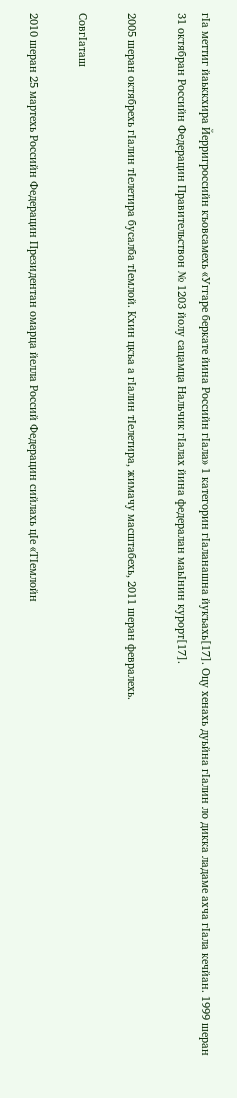гӀа меттиг йаьккхира Йерригроссийн къовсамехь «Уггаре беркате йина Российн гӀала» 1 категорин гӀаланашна йукъахь[17]. Оцу хенахь дуьйна гӀалин ло дикка ладаме ахча гӀала кечйан. 1999 шеран 31 октябран Российн Федерацин Правительствон № 1203 йолу сацамца Нальчик гӀалах йина федералан маьӀнин курорт[17].

2005 шеран октябрехь гӀалин тӀелетира бусалба тӀемлой. Кхин цкъа а гӀалин тӀелетира, жимачу масштабехь, 2011 шеран февралехь.

СовгӀаташ

2010 шеран 25 мартехь Российн Федерацин Президентан омарца йелла Россий Федерацин сийлахь цӀе «ТӀемлойн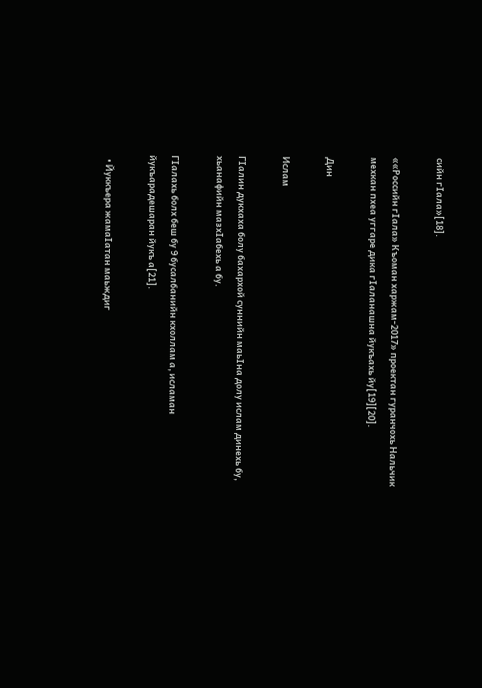сийн гӀала»[18].

««Российн гӀала» Къоман харжам-2017» проектан гуранчохь Нальчик мехкан пхеа уггаре дика гӀаланашна йукъахь йу[19][20].

Дин

Ислам

ГӀалин дукхаха болу бахархой суннийн маьӀна долу ислам динехь бу, хьанафийн мазхӀабехь а бу.

ГӀалахь болх беш бу 9 бусалбанийн кхоллам а, исламан йукъарадешаран йукъ а[21].

  • Йуккъера жамаӀатан маьждиг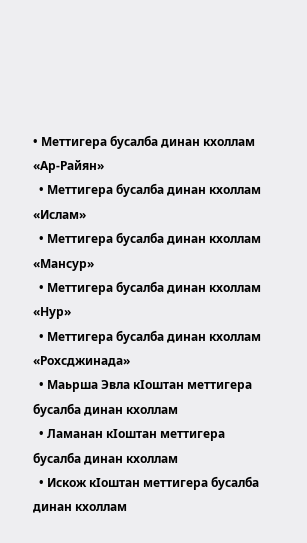• Меттигера бусалба динан кхоллам «Ар-Райян»
  • Меттигера бусалба динан кхоллам «Ислам»
  • Меттигера бусалба динан кхоллам «Мансур»
  • Меттигера бусалба динан кхоллам «Нур»
  • Меттигера бусалба динан кхоллам «Рохсджинада»
  • Маьрша Эвла кӀоштан меттигера бусалба динан кхоллам
  • Ламанан кӀоштан меттигера бусалба динан кхоллам
  • Искож кӀоштан меттигера бусалба динан кхоллам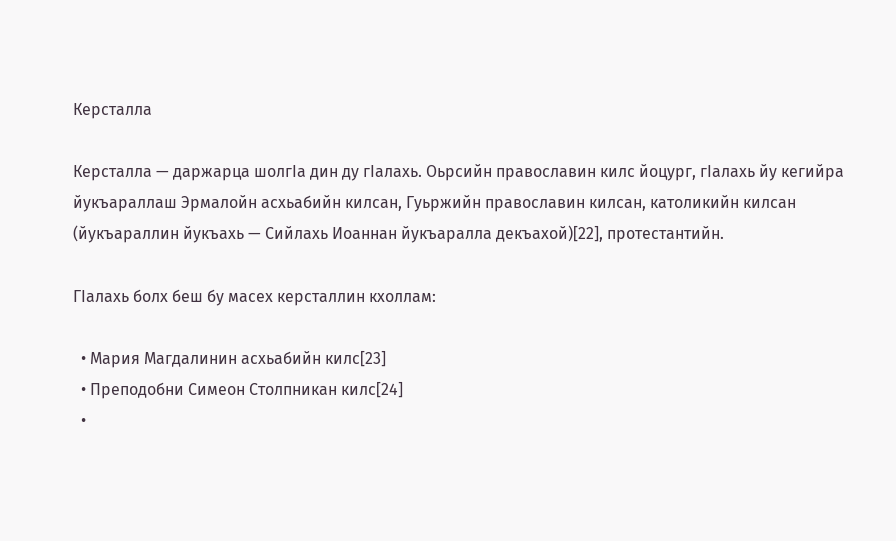Керсталла

Керсталла — даржарца шолгӀа дин ду гӀалахь. Оьрсийн православин килс йоцург, гӀалахь йу кегийра йукъараллаш Эрмалойн асхьабийн килсан, Гуьржийн православин килсан, католикийн килсан (йукъараллин йукъахь — Сийлахь Иоаннан йукъаралла декъахой)[22], протестантийн.

ГӀалахь болх беш бу масех керсталлин кхоллам:

  • Мария Магдалинин асхьабийн килс[23]
  • Преподобни Симеон Столпникан килс[24]
  •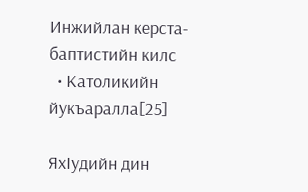Инжийлан керста-баптистийн килс
  • Католикийн йукъаралла[25]

ЯхӀудийн дин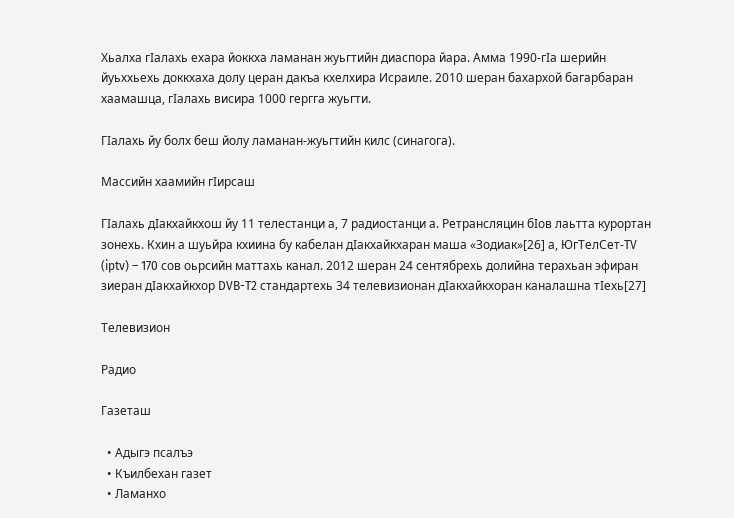Хьалха гӀалахь ехара йоккха ламанан жуьгтийн диаспора йара. Амма 1990-гӀа шерийн йуьххьехь доккхаха долу церан дакъа кхелхира Исраиле. 2010 шеран бахархой багарбаран хаамашца, гӀалахь висира 1000 гергга жуьгти.

ГӀалахь йу болх беш йолу ламанан-жуьгтийн килс (синагога).

Массийн хаамийн гӀирсаш

ГӀалахь дӀакхайкхош йу 11 телестанци а, 7 радиостанци а. Ретрансляцин бӀов лаьтта курортан зонехь. Кхин а шуьйра кхиина бу кабелан дӀакхайкхаран маша «Зодиак»[26] а, ЮгТелСет-TV (iptv) – 170 сов оьрсийн маттахь канал. 2012 шеран 24 сентябрехь долийна терахьан эфиран зиеран дӀакхайкхор DVB-T2 стандартехь 34 телевизионан дӀакхайкхоран каналашна тӀехь[27]

Телевизион

Радио

Газеташ

  • Адыгэ псалъэ
  • Къилбехан газет
  • Ламанхо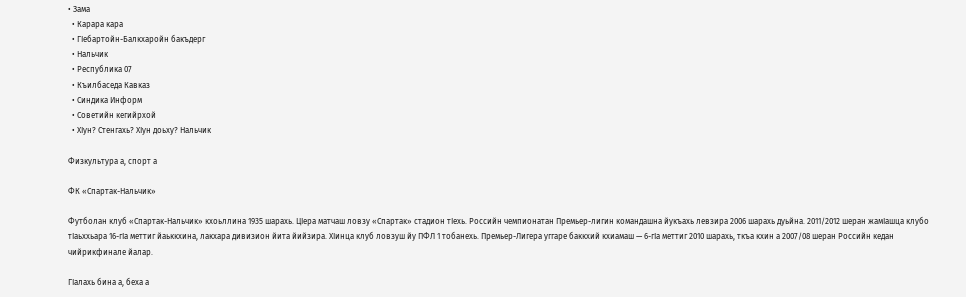• Зама
  • Карара кара
  • ГӀебартойн-Балкхаройн бакъдерг
  • Нальчик
  • Республика 07
  • Къилбаседа Кавказ
  • Синдика Информ
  • Советийн кегийрхой
  • ХӀун? Стенгахь? ХӀун доьху? Нальчик

Физкультура а, спорт а

ФК «Спартак-Нальчик»

Футболан клуб «Спартак-Нальчик» кхоьллина 1935 шарахь. ЦӀера матчаш ловзу «Спартак» стадион тӀехь. Российн чемпионатан Премьер-лигин командашна йукъахь левзира 2006 шарахь дуьйна. 2011/2012 шеран жамӀашца клубо тӀаьххьара 16-гӀа меттиг йаьккхина, лакхара дивизион йита йийзира. ХӀинца клуб ловзуш йу ПФЛ 1 тобанехь. Премьер-Лигера уггаре баккхий кхиамаш — 6-гӀа меттиг 2010 шарахь, ткъа кхин а 2007/08 шеран Российн кедан чийрикфинале йалар.

ГӀалахь бина а, беха а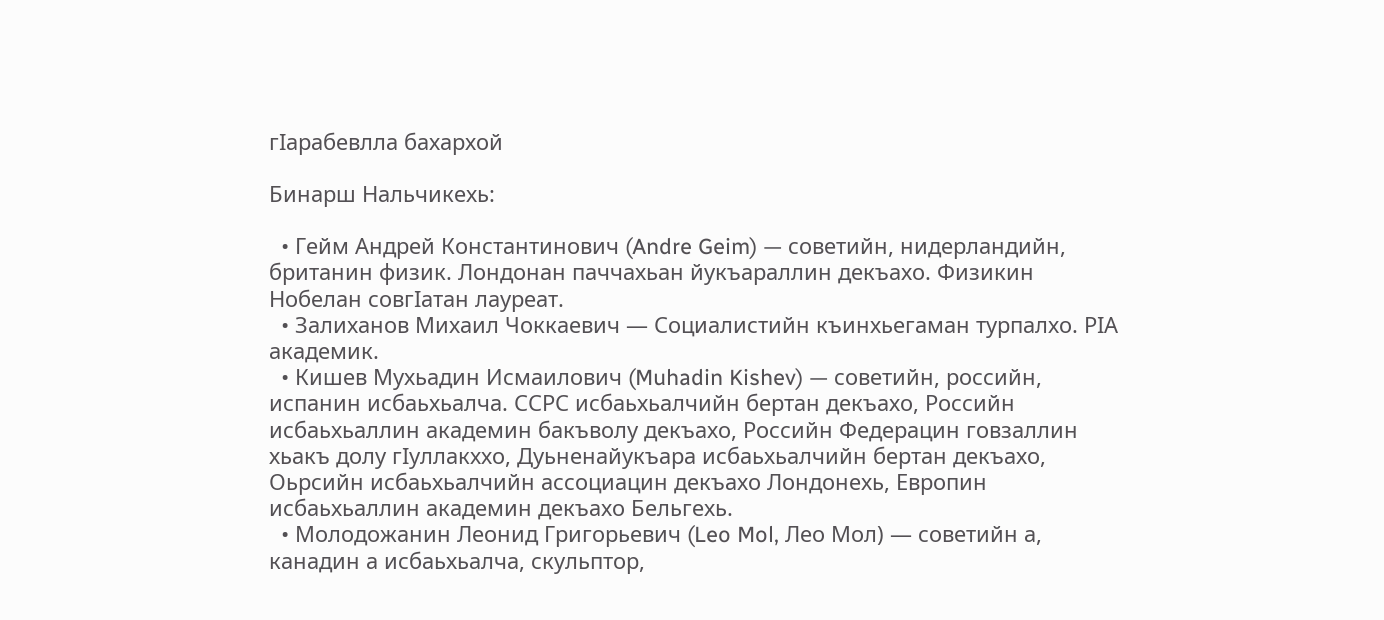гӀарабевлла бахархой

Бинарш Нальчикехь:

  • Гейм Андрей Константинович (Andre Geim) — советийн, нидерландийн, британин физик. Лондонан паччахьан йукъараллин декъахо. Физикин Нобелан совгӀатан лауреат.
  • Залиханов Михаил Чоккаевич — Социалистийн къинхьегаман турпалхо. РӀА академик.
  • Кишев Мухьадин Исмаилович (Muhadin Kishev) — советийн, российн, испанин исбаьхьалча. ССРС исбаьхьалчийн бертан декъахо, Российн исбаьхьаллин академин бакъволу декъахо, Российн Федерацин говзаллин хьакъ долу гӀуллакххо, Дуьненайукъара исбаьхьалчийн бертан декъахо, Оьрсийн исбаьхьалчийн ассоциацин декъахо Лондонехь, Европин исбаьхьаллин академин декъахо Бельгехь.
  • Молодожанин Леонид Григорьевич (Leo Mol, Лео Мол) — советийн а, канадин а исбаьхьалча, скульптор,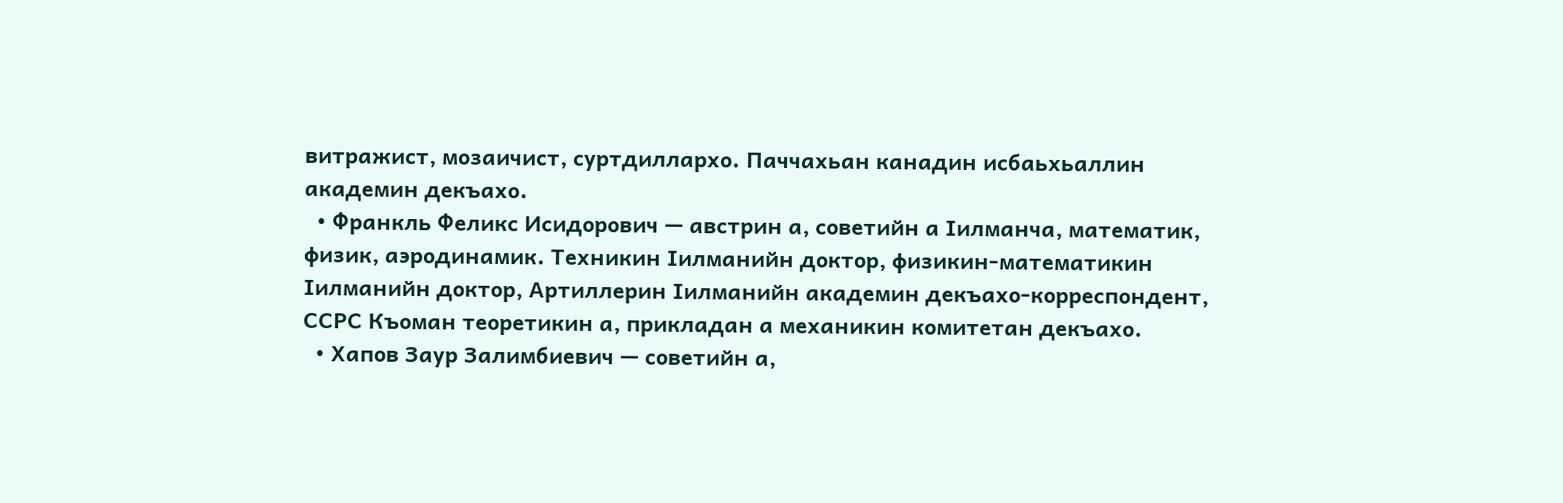витражист, мозаичист, суртдиллархо. Паччахьан канадин исбаьхьаллин академин декъахо.
  • Франкль Феликс Исидорович — австрин а, советийн а Ӏилманча, математик, физик, аэродинамик. Техникин Ӏилманийн доктор, физикин-математикин Ӏилманийн доктор, Артиллерин Ӏилманийн академин декъахо-корреспондент, ССРС Къоман теоретикин а, прикладан а механикин комитетан декъахо.
  • Хапов Заур Залимбиевич — советийн а,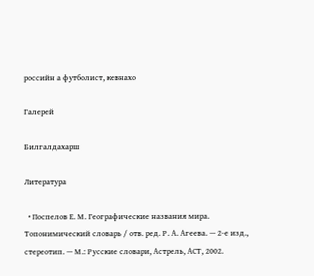российн а футболист, кевнахо

Галерей

Билгалдахарш

Литература

  • Поспелов Е. М. Географические названия мира. Топонимический словарь / отв. ред. Р. А. Агеева. — 2-е изд., стереотип. — М.: Русские словари, Астрель, АСТ, 2002.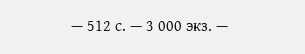— 512 с. — 3 000 экз. —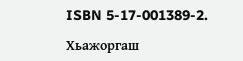ISBN 5-17-001389-2.

Хьажоргаш